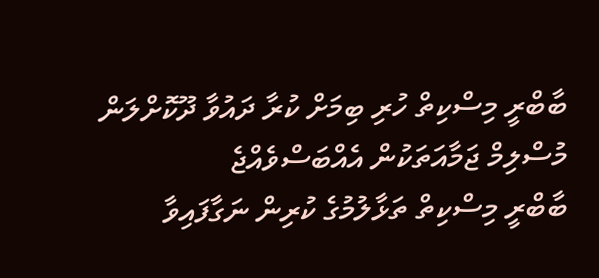ބާބްރީ މިސްކިތް ހުރި ބިމަށް ކުރާ ދައުވާ ދޫކޮށްލަން މުސްލިމް ޖަމާއަތަކުން އެއްބަސްވެއްޖެ
ބާބްރީ މިސްކިތް ތަޅާލުމުގެ ކުރިން ނަގާފައިވާ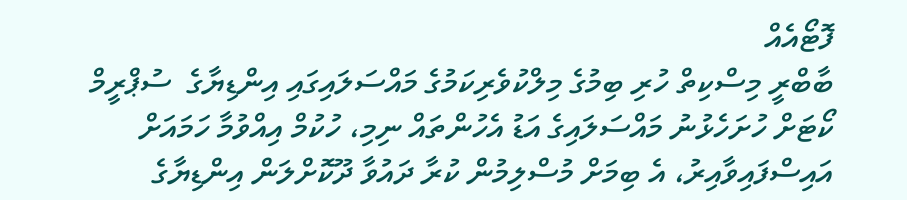ފޮޓޯއެއް
ބާބްރީ މިސްކިތް ހުރި ބިމުގެ މިލްކުވެރިކަމުގެ މައްސަލައިގައި އިންޑިޔާގެ  ސުޕްރީމް ކޯޓަށް ހުށަހެޅުނު މައްސަލައިގެ އަޑު އެހުންތައް ނިމި، ހުކުމް އިއްވުމާ ހަމައަށް އައިސްފައިވާއިރު، އެ ބިމަށް މުސްލިމުން ކުރާ ދައުވާ ދޫކޮށްލަން އިންޑިޔާގެ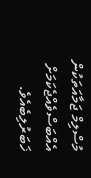މުސްލިމް ޖަމާއަތަކުން އެއްބަސްވެއްޖެކަމަށް ޚަބަރުލިބެއެވެ.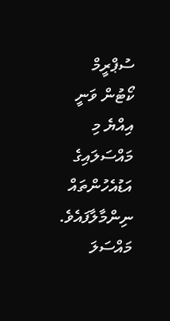ސުޕްރީމް ކޯޓުން ވަނީ އިއްޔެ މި މައްސަލައިގެ އަޑުއެހުންތައް ނިންމާލާފައެވެ. މައްސަލަ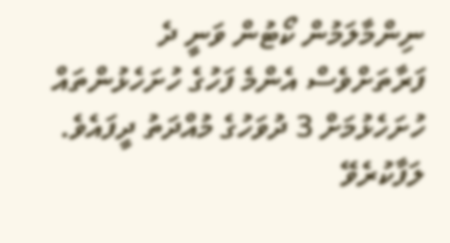ނިންމާލަމުން ކޯޓުން ވަނީ ދެ ފަރާތަށްވެސް އެންމެ ފަހުގެ ހުށަހެޅުންތައް ހުށަހެޅުމަށް 3 ދުވަހުގެ މުއްދަތު ދީފައެވެ. ލަފާކުރެވޭ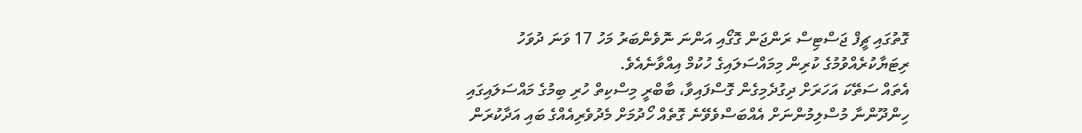ގޮތުގައި ޗީފް ޖަސްޓިސް ރަންޖަން ގޮގޯއި އަންނަ ނޮވެންބަރު މަހު 17 ވަނަ ދުވަހު ރިޓަޔާކުރެއްވުމުގެ ކުރިން މިމައްސަލައިގެ ހުކުމް އިއްވާނެއެވެ.
އެތައް ސަތޭކަ އަހަރަށް ދިގުދެމިގެން ގޮސްފައިވާ، ބާބްރީ މިސްކިތް ހުރި ބިމުގެ މައްސަލައިގައި ހިންދޫންނާ މުސްލިމުންނަށް އެއްބަސްވެވޭނެ ގޮތެއް ހޯދުމަށް މެދުވެރިއެއްގެ ބައި އަދާކުރަން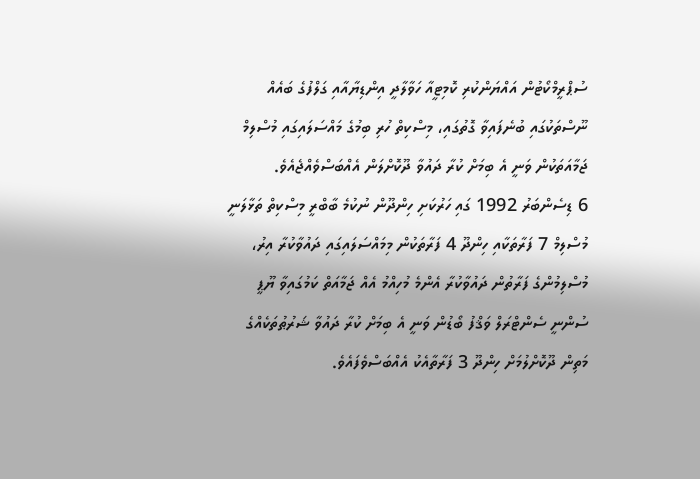ސުޕްރީމްކޯޓުން އައްޔަންކުރި ކޮމިޓީއާ ހަވާލާދީ އިންޑިޔާއާއި ގަލްފުގެ ބައެއް ނޫސްތަކުގައި ބުނެފައިވާ ގޮތުގައި، މިސްކިތް ހުރި ބިމުގެ މައްސަލައިގައި މުސްލިމް ޖަމާއަތަކުން ވަނީ އެ ބިމަށް ކުރާ ދައުވާ ދޫކޮށްލަން އެއްބަސްވެއްޖެއެވެ.
6 ޑިސެންބަރު 1992 ގައި ހަރުކަށި ހިންދޫން ނުކުމެ ބާބްރީ މިސްކިތް ތަޅާލަނީ
މުސްލިމް 7 ފަރާތަކާއި ހިންދޫ 4 ފަރާތަކުން މިމައްސަލައިގައި ދައުވާކުރާ އިރު، މުސްލިމުންގެ ފަރާތުން ދައުވާކުރާ އެންމެ މުހިއްމު އެއް ޖަމާއަތް ކަމުގައިވާ ޔޫޕީ ސުންނީ ސެންޓްރަލް ވަޤްފު ބޯޑުން ވަނީ އެ ބިމަށް ކުރާ ދައުވާ ޝަރުޠުތަކެއްގެ މަތިން ދޫކޮށްލުމަށް ހިންދޫ 3 ފަރާތާއެކު އެއްބަސްވެފައެވެ.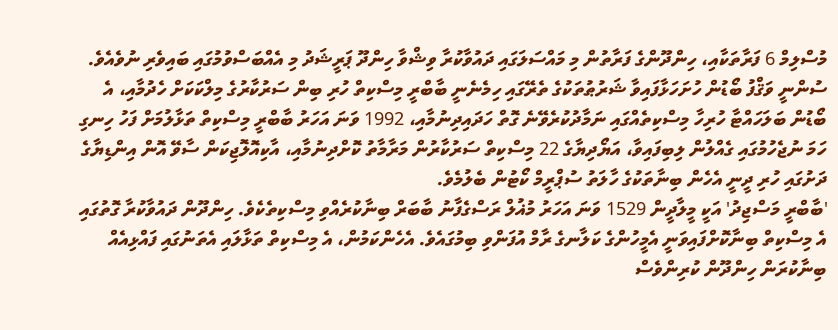މުސްލިމް 6 ފަރާތަކާއި، ހިންދޫންގެ ފަރާތުން މި މައްސަލަގައި ދައުވާކުރާ ވިޝްވާ ހިންދޫ ޕަރީޝަދު މި އެއްބަސްވުމުގައި ބައިވެރި ނުވެއެވެ.
ސުންނީ ވަޤްފު ބޯޑުން ހުށަހަޅާފައިވާ ޝަރުޠުތަކުގެ ތެރޭގައި ހިމެނެނީ ބާބްރީ މިސްކިތް ހުރި ބިން ސަރުކާރުގެ މިލްކަކަށް ހެދުމާއި، އެ ބޯޑުން ބަލަހައްޓާ ހުރިހާ މިސްކިތެއްގައި ނަމާދުކުރެވޭނެ ގޮތް ހަދައިދިނުމާއި، 1992 ވަނަ އަހަރު ބާބްރީ މިސްކިތް ތަޅާލުމަށް ފަހު ހިނގި ހަމަ ނުޖެހުމުގައި ގެއްލުން ލިބިފައިވާ، އަޔޯދިޔާގެ 22 މިސްކިތް ސަރުކާރުން މަރާމާތު ކޮށްދިނުމާއި، އާކިއޮލޮޖިކަން ސާވޭ އޮން އިންޑިޔާގެ ދަށުގައި ހުރި ދީނީ އެހެން ބިނާތަކުގެ ހާލަތު ސުޕްރީމް ކޯޓުން ބެލުމެވެ.
'ބާބްރީ މަސްޖިދު' އަކީ މީލާދީން 1529 ވަނަ އަހަރު މުޣުލް ރަސްގެފާނު ބާބަރް ބިނާކުރެއްވި މިސްކިތެކެވެ. ހިންދޫން ދައުވާކުރާ ގޮތުގައި އެ މިސްކިތް ބިނާކޮށްފައިވަނީ އެމީހުންގެ ކަލާނގެ ރާމް އުފަންވި ބިމުގައެވެ. އެހެންކަމުން، އެ މިސްކިތް ތަޅާލައި އެތަނުގައި ފައްޅިއެއް ބިނާކުރަން ހިންދޫން ކުރިންވެސް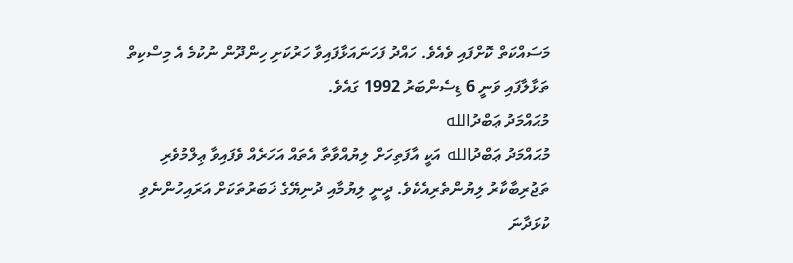މަސައްކަތް ކޮށްފައި ވެއެވެ. ހައްދު ފަހަނައަޅާފައިވާ ހަރުކަށި ހިންދޫން ނުކުމެ އެ މިސްކިތް ތަޅާލާފައި ވަނީ 6 ޑިސެންބަރު 1992 ގައެވެ.
މުޙައްމަދު ޢަބްދުالله
މުޙައްމަދު ޢަބްދުالله އަކީ އާފަތިހަށް ލިޔުއްވާތާ އެތައް އަހަރެއް ވެފައިވާ ޢިލްމުވެރި ތަޖުރިބާކާރު ލިޔުންތެރިއެކެވެ. ދީނީ ލިޔުމާއި ދުނިޔޭގެ ޚަބަރުތަކަށް އަރައިހުންނެވި ކުޅަދާނަ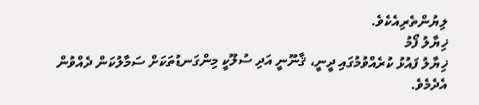ލިޔުންތެރިއެކެވެ.
ޚިޔާލު ފޯމު
ޚިޔާލު ފައުޅު ކުރެއްވުމުގައި ދީނީ، ޤާނޫނީ އަދި ސުލޫކީ މިންގަނޑުތަކަށް ސަމާލުކަން ދެއްވުން އެދެމެވެ.